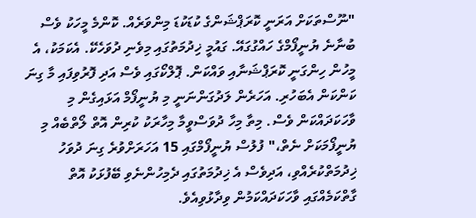"ނޫސްތަކަށް އަރަނީ ކޮރަޕްޝަންގެ ކުޑަކުޑަ މިންވަރެއް. ކޮންމެ މީހަކު ވެސް ބުނާނެ ޔުނީފޯމްގެ ހައްގުގައޭ. ގައުމީ ޚިދުމަތުގައި މިވެނި ދުވަހެކޭ. އެކަމަކު، އެ މީހުން ހިންގަނީ ކޮރަޕްޝަނާއި ވައްކަން. ޕޮލްކޯގައި ވެސް އަދި ފޮރުވިފައި މާ ގިނަ ކަންކަން އެބަހުރި. އަހަރެން ލަދުގަންނަނީ މި ޔުނީފޯމް އަޅައިގެން މި ވާހަކަދައްކަން ވެސް. މިތާ މިހާ ދުވަސްވީމާ މިހާރަކު ކުރިން އޮތް ލޯތްބެއް މި ޔުނީފޯމަކަށް ނެތް،" ފުލުސް ޔުނީފޯމްގައި 15 އަހަރަށްވުރެ ގިނަ ދުވަހު ޚިދުމަތްކުރެއްވި، އަދިވެސް އެ ޚިދުމަތުގައި ދެމިހުންނެވި ބޭފުޅަކު އޮތް ގާތްކަމެއްގައި ވާހަކަދައްކަމުން ވިދާޅުވިއެވެ.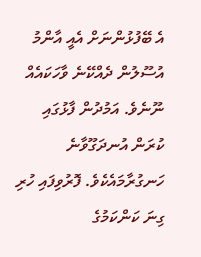އެ ބޭފުޅުންނަށް އެއީ އާންމު އުސޫލުން ދެއްކޭނެ ވާހަކައެއް ނޫނެވެ. އަމުދުން ފާޅުގައި ކުރަން އުނދަގޫވާނެ ހަނގުރާމައެކެވެ. ފޮރުވިފައި ހުރި ގިނަ ކަންކަމުގެ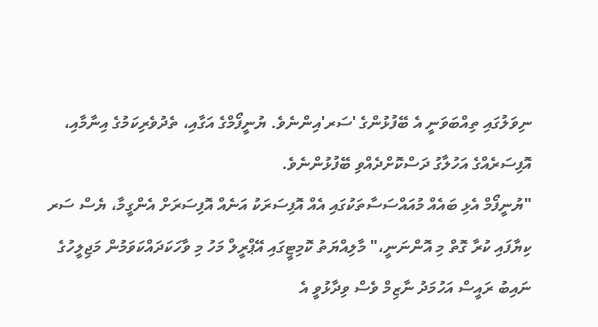ނިވަލުގައި ތިއްބަވަނީ އެ ބޭފުޅުންގެ 'ސަރ'އިންނެވެ. ޔުނީފޯމްގެ އަގާއި، ތެދުވެރިކަމުގެ އިނާމާއި، އޮފިސަރެއްގެ އަހުލާގު ދަސްކޮށްދެއްވި ބޭފުޅުންނެވެ.
"ޔުނީފޯމް އެޅި ބައެއް މުއައްސަސާތަކުގައި އެއް އޮފިސަރަކު އަނެއް އޮފިސަރަށް އެންގީމާ، ޔެސް ސަރ ކިޔާފައި ކުރާ ގޮތް މި އޮންނަނީ،" މާލިއްޔަތު ކޮމިޓީގައި އޭޕްރީލް މަހު މި ވާހަކަދައްކަވަމުން މަޖިލީހުގެ ނައިބު ރައީސް އަހުމަދު ނާޒިމް ވެސް ވިދާޅުވީ އެ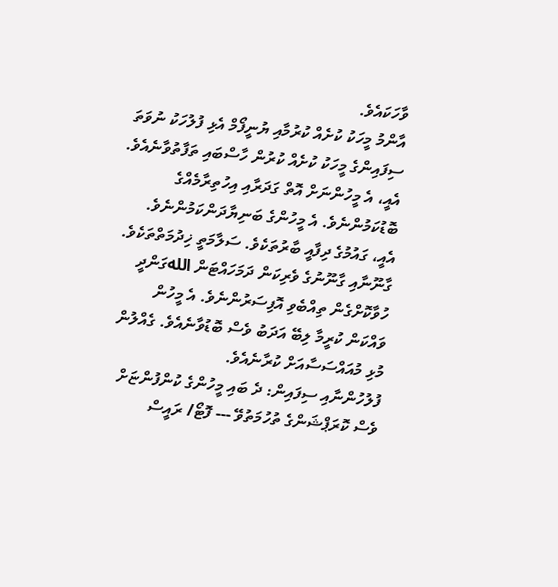ވާހަކައެވެ.
އާންމު މީހަކު ކުށެއް ކުރުމާއި ޔުނީފޯމް އެޅި ފުލުހަކު ނުވަތަ ސިފައިންގެ މީހަކު ކުށެއް ކުރުން ހާސްބައި ތަފާތުވާނެއެވެ. އެއީ، އެ މީހުންނަށް އޮތް ގަދަރާއި އިހުތިރާމެއްގެ ބޮޑުކަމުންނެވެ. އެ މީހުންގެ ބަނިޔާދަންކަމުންނެވެ. އެއީ، ގައުމުގެ ދިފާއީ ބާރުތަކެވެ. ސަލާމަތީ ޚިދުމަތްތަކެވެ. ގާނޫނާއި ގާނޫނުގެ ވެރިކަން ދަމަހައްޓަން اللهގަންދީ ހުވާކޮށްގެން ތިއްބެވި އޮފިސަރުންނެވެ. އެ މީހުން ވައްކަން ކުރީމާ ލިބޭ އަދަބު ވެސް ބޮޑުވާނެއެވެ. ގެއްލުން މުޅި މުއައްސަސާއަށް ކުރާނެއެވެ.
ފުލުހުންނާއި ސިފައިން: ދެ ބައި މީހުންގެ ކުންފުންޏަށް ވެސް ކޮރަޕްޝަންގެ ތުހުމަތުވޭ --- ފޮޓޯ/ ރައީސް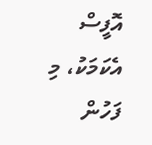އޮފީސް
އެކަމަކު، މި ފަހުން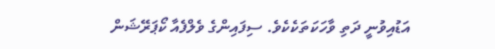އަޑުއިވުނީ ދަތި ވާހަކަތަކެކެވެ. ސިފައިންގެ ވެލްފެއާ ކޯޕަރޭޝަން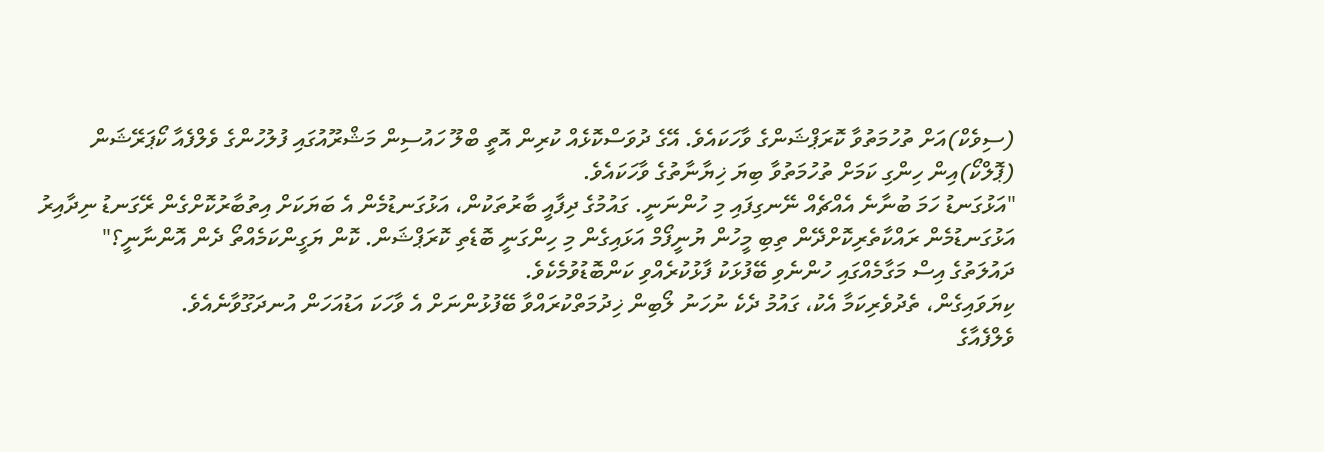(ސިވެކް)އަށް ތުހުމަތުވާ ކޮރަޕްޝަންގެ ވާހަކައެވެ. އޭގެ ދުވަސްކޮޅެއް ކުރިން އޮތީ ބްލޫ ހައުސިން މަޝްރޫއުގައި ފުލުހުންގެ ވެލްފެއާ ކޯޕަރޭޝަން (ޕޮލްކޯ)އިން ހިންގި ކަމަށް ތުހުމަތުވާ ބިޔަ ޚިޔާނާތުގެ ވާހަކައެވެ.
"އަޅުގަނޑު ހަމަ ބުނާނެ އެއްޗެއް ނޭނގިފައި މި ހުންނަނީ. ގައުމުގެ ދިފާއީ ބާރުތަކުން، އަޅުގަނޑުމެން އެ ބަޔަކަށް އިތުބާރުކޮށްގެން ރޭގަނޑު ނިދާއިރު އަޅުގަނޑުމެން ރައްކާތެރިކޮށްދޭން ތިބި މީހުން ޔުނީފޯމް އަޅައިގެން މި ހިންގަނީ ބޮޑެތި ކޮރަޕްޝަން. ކޮން ޔަގީންކަމެއްތޯ ދެން އޮންނާނީ؟" ދައުލަތުގެ އިސް މަގާމެއްގައި ހުންނެވި ބޭފުޅަކު ފާޅުކުރެއްވި ކަންބޮޑުވުމެކެވެ.
ކިޔަވައިގެން، ތެދުވެރިކަމާ އެކު، ގައުމު ދެކެ ނުހަނު ލޯބިން ޚިދުމަތްކުރައްވާ ބޭފުޅުންނަށް އެ ވާހަކަ އަޑުއަހަން އުނދަގޫވާނެއެވެ.
ވެލްފެއާގެ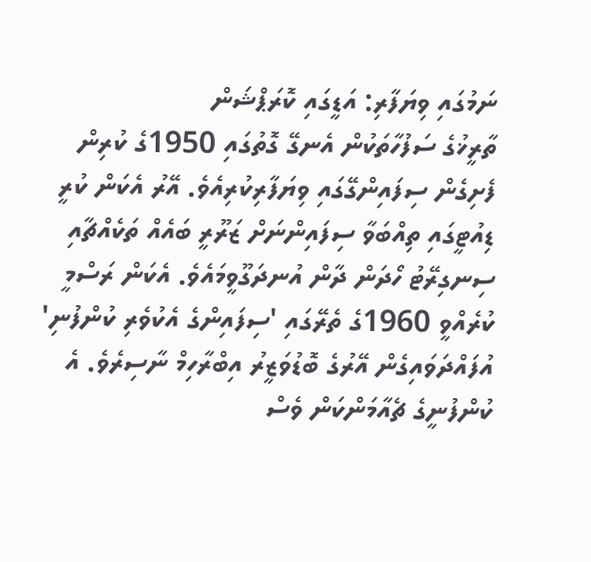ނަމުގައި ވިޔަފާރި: އަޑީގައި ކޮރަޕްޝަން
ތާރީޚުގެ ސަފުހާތަކުން އެނގޭ ގޮތުގައި 1950ގެ ކުރިން ފެށިގެން ސިފައިންގޭގައި ވިޔަފާރިކުރިއެވެ. އޭރު އެކަން ކުރީ ޑިއުޓީގައި ތިއްބަވާ ސިފައިންނަށް ޒަރޫރީ ބައެއް ތަކެއްޗާއި ސިނގިރޭޓު ހޯދަން ދާން އުނދަގޫވީމައެވެ. އެކަން ރަސްމީ ކުރެއްވީ 1960ގެ ތެރޭގައި 'ސިފައިންގެ އެކުވެރި ކުންފުނި' އުފައްދަވައިގެން އޭރުގެ ބޮޑުވަޒީރު އިބްރާހިމް ނާސިރެވެ. އެ ކުންފުނީގެ ޗެއާމަންކަން ވެސް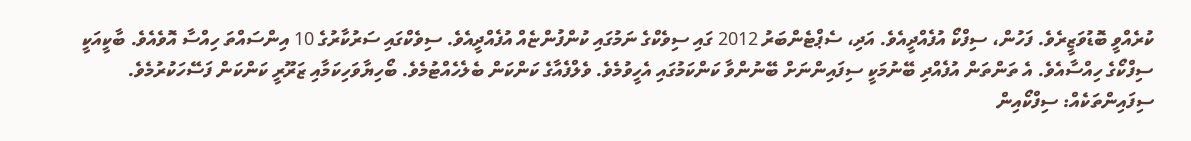ކުރެއްވީ ބޮޑުވަޒީރެވެ. ފަހުން، ސިފްކޯ އުފެއްދީއެވެ. އަދި، ސެޕްޓެންބަރު 2012 ގައި ސިވެކްގެ ނަމުގައި ކުންފުންޏެއް އުފެއްދީއެވެ. ސިވެކްގައި ސަރުކާރުގެ 10 އިންސައްތަ ހިއްސާ އޮވެއެވެ. ބާކީއަކީ ސިފްކޯގެ ހިއްސާއެވެ. އެ ތަންތަން އުފެއްދި ބޭނުމަކީ ސިފައިންނަށް ބޭނުންވާ ކަންކަމުގައި އެހީވުމެވެ. ވެލްފެއާގެ ކަންކަން ބެލެހެއްޓުމެވެ. ބޯހިޔާވަހިކަމާއި ޒަރޫރީ ކަންކަން ފަސޭހަކުރުމެވެ.
ސިފައިންތަކެއް: ސިފްކޯއިން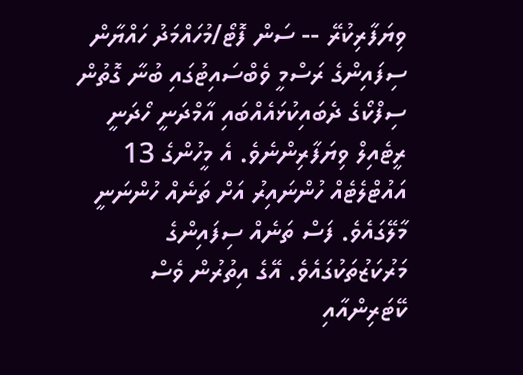ވިޔަފާރިކުރޭ -- ސަން ފޮޓޯ/މުހައްމަދު ހައްޔާން
ސިފައިންގެ ރަސްމީ ވެބްސައިޓުގައި ބުނާ ގޮތުން ސިފްކޯގެ ދެބައިކުޅައެއްބައި އާމްދަނީ ހޯދަނީ ރީޓެއިލް ވިޔަފާރިންނެވެ. އެ މީހުންގެ 13 އައުޓްލެޓެއް ހުންނައިރު އަށް ތަނެއް ހުންނަނީ މާލޭގައެވެ. ފަސް ތަނެއް ސިފައިންގެ މަރުކަޒުތަކުގައެވެ. އޭގެ އިތުރުން ވެސް ކޭޓަރިންއާއި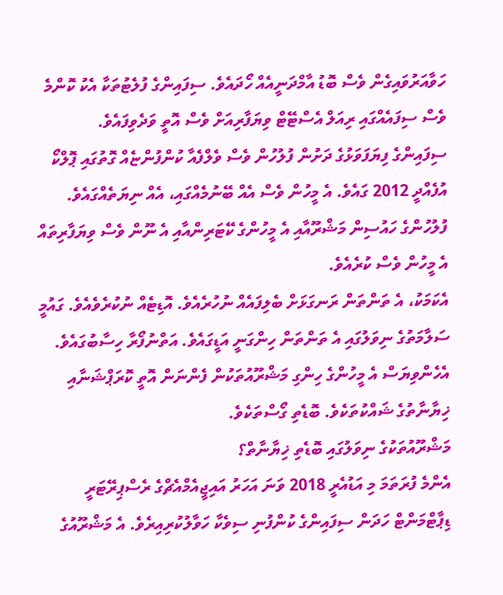ހަވާއަރުވައިގެން ވެސް ބޮޑު އާމްދަނީއެއް ހޯދައެވެ. ސިފައިންގެ ފުލެޓުތަކާ އެކު ކޮންމެ ވެސް ސިފައެއްގައި ރިއަލް އެސްޓޭޓް ވިޔަފާރިއަށް ވެސް އޮތީ ވަދެވިފައެވެ.
ސިފައިންގެ ފިޔަފަވަޅުގެ ދަށުން ފުލުހުން ވެސް ވެލްފެއާ ކުންފުންޏެއް ގޮތުގައި ޕޮލްކޯ އުފެއްދީ 2012 ގައެވެ. އެ މީހުން ވެސް އެއް ބޭނުމެއްގައި، އެއް ނިޔަތެއްގައެވެ. ފުލުހުންގެ ހައުސިން މަޝްރޫއާއި އެ މީހުންގެ ކޭޓަރިންއާއި އެ ނޫން ވެސް ވިޔަފާރިތައް އެ މީހުން ވެސް ކުރެއެވެ.
އެކަމަކު، އެ ތަންތަން ރަނގަޅަށް ބެލިފައެއް ނުހުރެއެވެ. އޮޑިޓެއް ނުކުރެވެއެވެ. ގައުމީ ސަލާމަތުގެ ނިވަލުގައި އެ ތަންތަން ހިންގަނީ އަޑީގައެވެ. އަތްނުފޯރާ ހިސާބުގައެވެ. އެހެންވިޔަސް އެ މީހުންގެ ހިންގި މަޝްރޫއުތަކުން ފެންނަން އޮތީ ކޮރަޕްޝަނާއި ޚިޔާނާތުގެ ޝައްކުތަކެވެ. ބޮޑެތި ގޯސްތަކެވެ.
މަޝްރޫއުތަކުގެ ނިވަލުގައި ބޮޑެތި ޚިޔާނާތް؟
އެންމެ ފުރަތަމަ މި އަޑުއެރީ 2018 ވަނަ އަހަރު އައިޖީއެމްއެޗްގެ ރެސްޕިރޭޓަރީ ޑިޕާޓްމަންޓް ހަދަން ސިފައިންގެ ކުންފުނި ސިވެކާ ހަވާލުކުރިއިރެވެ. އެ މަޝްރޫއުގެ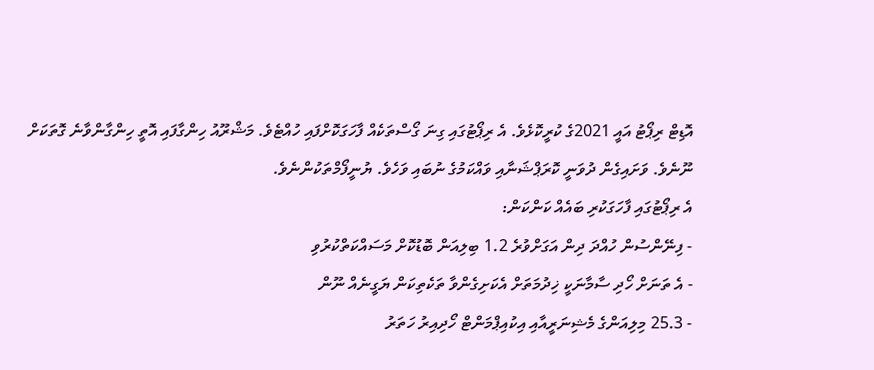އޮޑިޓް ރިޕޯޓު އައީ 2021ގެ ކުރީކޮޅެވެ. އެ ރިޕޯޓުގައި ގިނަ ގޯސްތަކެއް ފާހަގަކޮށްފައި ހުއްޓެވެ. މަޝްރޫއު ހިންގާފައި އޮތީ ހިންގާންވާނެ ގޮތަކަށް ނޫނެވެ. ވަށައިގެން ދުވަނީ ކޮރަޕްޝަނާއި ވައްކަމުގެ ނުބައި ވަހެވެ. ޔުނީފޯމްތަކުންނެވެ.
އެ ރިޕޯޓުގައި ފާހަގަކުރި ބައެއް ކަންކަން:
- ފިނޭންސުން ހުއްދަ ދިން އަގަށްވުރެ 1.2 ބިލިއަން ބޮޑުކޮށް މަސައްކަތްކުރުވި
- އެ ތަނަށް ހޯދި ސާމާނަކީ ޚިދުމަތަށް އެކަށިގެންވާ ތަކެތިކަން ޔަގީނެއް ނޫން
- 25.3 މިލިއަންގެ މެޝިނަރީއާއި އިކުއިޕްމަންޓް ހޯދިއިރު ހަތަރު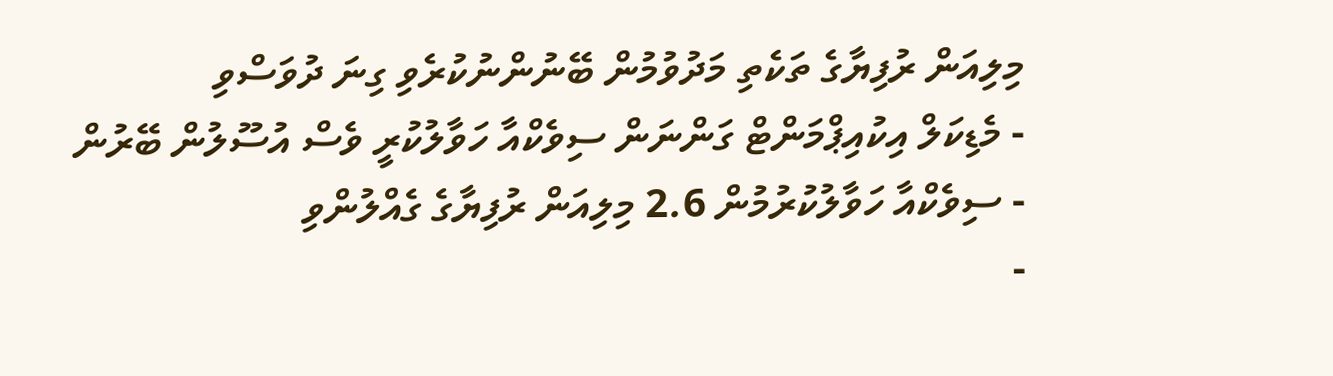މިލިއަން ރުފިޔާގެ ތަކެތި މަދުވުމުން ބޭނުންނުކުރެވި ގިނަ ދުވަސްވި
- މެޑިކަލް އިކުއިޕްމަންޓް ގަންނަން ސިވެކްއާ ހަވާލުކުރީ ވެސް އުސޫލުން ބޭރުން
- ސިވެކްއާ ހަވާލުކުރުމުން 2.6 މިލިއަން ރުފިޔާގެ ގެއްލުންވި
-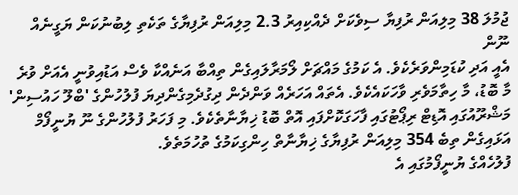ޖުމުލަ 38 މިލިއަން ރުފިޔާ ސިވެކަށް ދެއްކިއިރު 2.3 މިލިއަން ރުފިޔާގެ ތަކެތި ލިބުނުކަން ޔަގީނެއް ނޫން
އެއީ އަދި ކުޑަމިންވަރެކެވެ. އެ ކަމުގެ މައްޗަށް ލޯމަރާލައިގެން ތިއްބާ އަނެއްކާ ވެސް އަޑުއިވުނީ އެއަށް ވުރެ މާ ބޮޑު، މާ ހިތާމަވެރި ވާހަކައެކެވެ. އެތައް އަހަރެއް ވަންދެން ދިގުދެމިގެންދިޔަ ފުލުހުންގެ 'ބްލޫ ހައުސިން' މަޝްރޫއުގައި އޮޑިޓް ރިޕޯޓުގައި ފާހަގަކޮށްފައި އޮތް ބޮޑު ޚިޔާނާތެކެވެ. މި ފަހަރު ފުލުހުންގެ ނޫ ޔުނީފޯމް އަޅައިގެން ތިބެ 354 މިލިއަން ރުފިޔާގެ ޚިޔާނާތް ހިންގިކަމުގެ ތުހުމަތެވެ.
ފުލުހެއްގެ ޔުނީފޯމުގައި އެ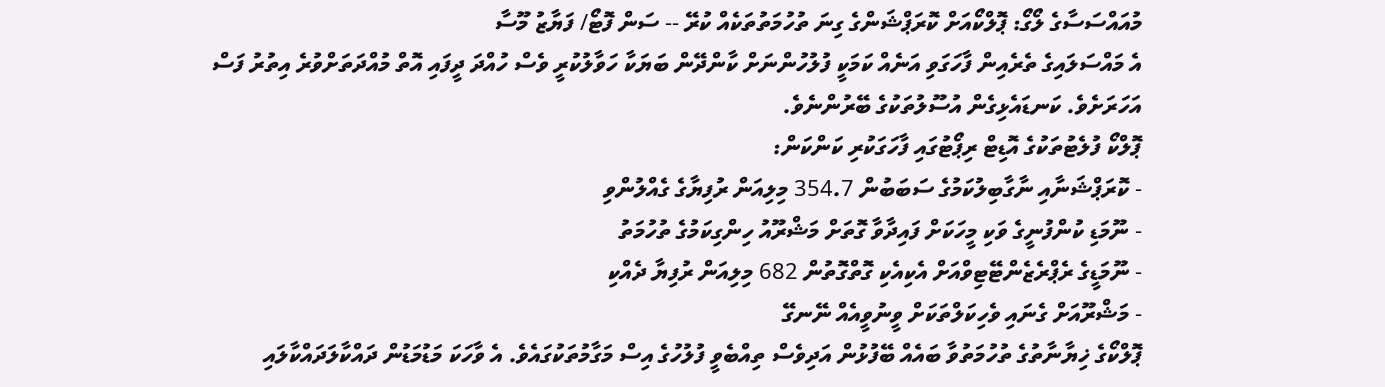މުއައްސަސާގެ ލޯގޯ: ޕޮލްކޯއަށް ކޮރަޕްޝަންގެ ގިނަ ތުހުމަތުތަކެއް ކުރޭ -- ސަން ފޮޓޯ/ ފަޔާޒު މޫސާ
އެ މައްސަލައިގެ ތެރެއިން ފާހަގަވި އަނެއް ކަމަކީ ފުލުހުންނަށް ކާންދޭން ބަޔަކާ ހަވާލުކުރީ ވެސް ހުއްދަ ދީފައި އޮތް މުއްދަތަށްވުރެ އިތުރު ފަސް އަހަރަށެވެ. ކަނޑައެޅިގެން އުސޫލުތަކުގެ ބޭރުންނެވެ.
ޕޮލްކޯ ފުލެޓުތަކުގެ އޮޑިޓް ރިޕޯޓުގައި ފާހަގަކުރި ކަންކަން:
- ކޮރަޕްޝަނާއި ނާގާބިލުކަމުގެ ސަބަބުން 354.7 މިލިއަން ރުފިޔާގެ ގެއްލުންވި
- ނޫމަޑި ކުންފުނީގެ ވަކި މީހަކަށް ފައިދާވާ ގޮތަށް މަޝްރޫއު ހިންގިކަމުގެ ތުހުމަތު
- ނޫމަޑީގެ ރެޕްރެޒެންޓޭޓިވްއަށް އެކިއެކި ގޮތްގޮތުން 682 މިލިއަން ރުފިޔާ ދެއްކި
- މަޝްރޫއަށް ގެނައި ވެހިކަލްތަކަށް ވީނުވީއެއް ނޭނގޭ
ޕޮލްކޯގެ ޚިޔާނާތުގެ ތުހުމަތުވާ ބައެއް ބޭފުޅުން އަދިވެސް ތިއްބެވީ ފުލުހުގެ އިސް މަގާމުތަކުގައެވެ. އެ ވާހަކަ މަޑުމަޑުން ދައްކާލަދައްކާލައި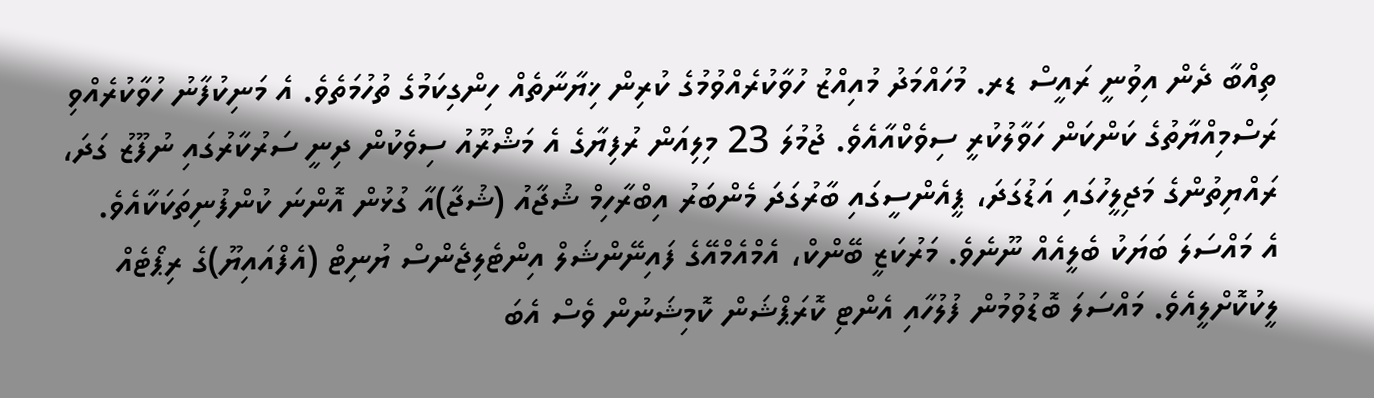ތިއްބާ ދެން އިވުނީ ރައީސް ޑރ. މުހައްމަދު މުއިއްޒު ހުވާކުރެއްވުމުގެ ކުރިން ޚިޔާނާތެއް ހިންގިކަމުގެ ތުހުމަތެވެ. އެ މަނިކުފާނު ހުވާކުރެއްވި ރަސްމިއްޔާތުގެ ކަންކަން ހަވާލުކުރީ ސިވެކްއާއެވެ. ޖުމުލަ 23 މިލިއަން ރުފިޔާގެ އެ މަޝްރޫއު ސިވެކުން ދިނީ ސަރުކާރުގައި ނުފޫޒު ގަދަ، ރައްޔިތުންގެ މަޖިލީހުގައި އަޑުގަދަ، ޕީއެންސީގައި ބާރުގަދަ މެންބަރު އިބްރާހިމް ޝުޖާއު (ޝުޖާ)އާ ގުޅުން އޮންނަ ކުންފުނިތަކަކާއެވެ.
އެ މައްސަލަ ބަޔަކު ބެލީއެއް ނޫނެވެ. މަރުކަޒީ ބޭންކް، އެމްއެމްއޭގެ ފައިނޭންޝަލް އިންޓެލިޖެންސް ޔުނިޓް (އެފްއައިޔޫ)ގެ ރިޕޯޓެއް ލީކުކޮށްލީއެވެ. މައްސަލަ ބޮޑުވުމުން ފުލުހާއި އެންޓި ކޮރަޕްޝަން ކޮމިޝަނުން ވެސް އެބަ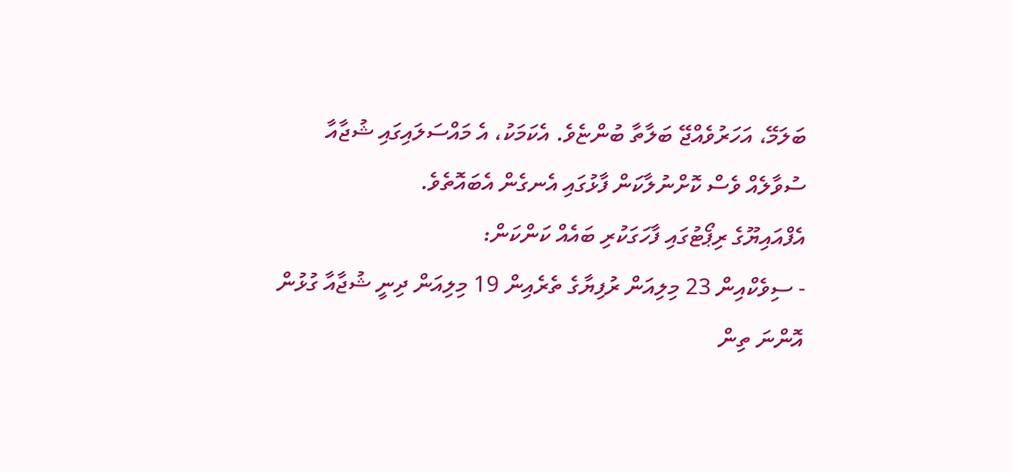ބަލަމޭ، އަހަރުވެއްޖޭ ބަލާތާ ބުންޏެވެ. އެކަމަކު، އެ މައްސަލައިގައި ޝުޖާއާ ސުވާލެއް ވެސް ކޮށްނުލާކަން ފާޅުގައި އެނގެން އެބައޮތެވެ.
އެފްއައިޔޫގެ ރިޕޯޓުގައި ފާހަގަކުރި ބައެއް ކަންކަން:
- ސިވެކްއިން 23 މިލިއަން ރުފިޔާގެ ތެރެއިން 19 މިލިއަން ދިނީ ޝުޖާއާ ގުޅުން އޮންނަ ތިން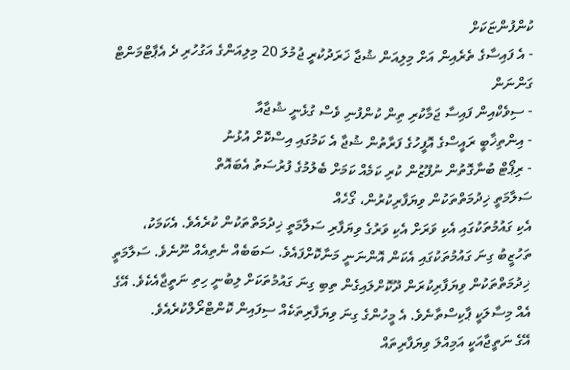ކުންފުންޏަކަށް
- އެ ފައިސާގެ ތެރެއިން އަށް މިލިއަން ޝުޖާ ޚަރަދުކުރީ ޖުމުލަ 20 މިލިއަންގެ އަގުހުރި ދެ އެޕާޓްމަންޓް ގަންނަން
- ސިވެކްއިން ފައިސާ ޖަމާކުރި ތިން ކުންފުނި ވެސް ގުޅެނީ ޝުޖާއާ
- އިންތިޚާބީ ރައީސްގެ އޮފީހުގެ ފަރާތުން ޝުޖާ އެ ކަމުގައި އިސްކޮށް އުޅުނު
- ރިޕޯޓް ބުނާގޮތުން ނުފޫޒުން ކުރި ކަމެއް ކަމަށް ބެލުމުގެ ފުރުސަތު އެބައޮތް
ސަލާމަތީ ޚިދުމަތްތަކުން ވިޔަފާރިކުރުން، ގޯހެއް
އެކި ގައުމުތަކުގައި އެކި ވަރަށް އެކި ވަރުގެ ވިޔަފާރި ސަލާމަތީ ޚިދުމަތްތަކުން ކުރެއެވެ. އެކަމަކު، ތަހުޒީބު ގިނަ ގައުމުތަކުގައި އެކަން އޮންނަނީ މަނާކޮށްފައެވެ. ސަބަބެއް ނެތިއެއް ނޫނެވެ. ސަލާމަތީ ޚިދުމަތްތަކުން ވިޔަފާރިކުރަން ދޫކޮށްލައިގެން ތިބި ގިނަ ގައުމުތަކަށް ލިބުނީ ހިތި ނަތީޖާއެކެވެ. އޭގެ އެއް މިސާލަކީ ޕާކިސްތާނެވެ. އެ މީހުންގެ ގިނަ ވިޔަފާރިތަކެއް ސިފައިން ކޮންޓްރޯލްކުރެއެވެ.
އޭގެ ނަތީޖާއަކީ އަމިއްލަ ވިޔަފާރިތައް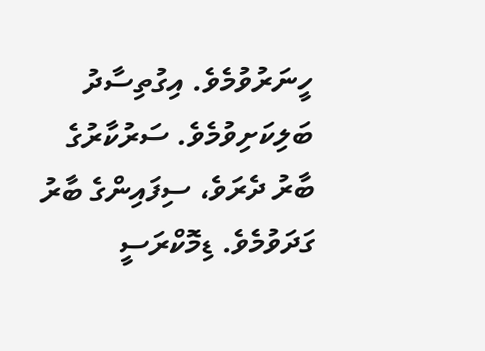ހީނަރުވުމެވެ. އިގުތިސާދު ބަލިކަށިވުމެވެ. ސަރުކާރުގެ ބާރު ދެރަވެ، ސިފައިންގެ ބާރު ގަދަވުމެވެ. ޑިމޮކްރަސީ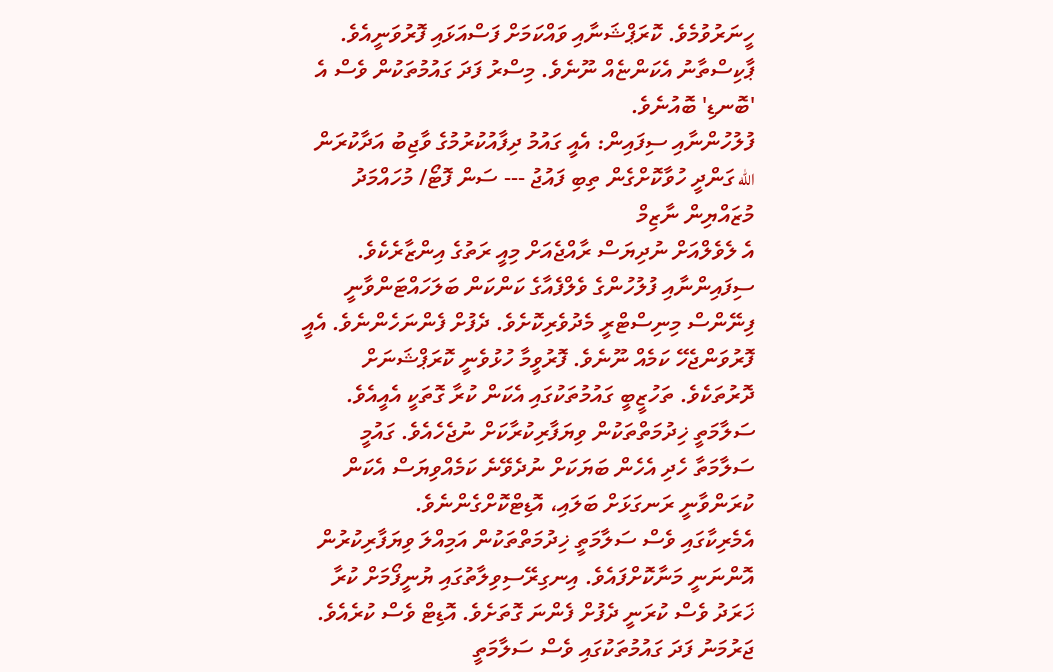ހީނަރުވުމެވެ. ކޮރަޕްޝަނާއި ވައްކަމަށް ފަސްއަޅައި ފޮރުވަނީއެވެ. ޕާކިސްތާނު އެކަންޏެއް ނޫނެވެ. މިސްރު ފަދަ ގައުމުތަކުން ވެސް އެ 'ބޮނޑި' ބޮއުނެވެ.
ފުލުހުންނާއި ސިފައިން: އެއީ ގައުމު ދިފާއުކުރުމުގެ ވާޖިބު އަދާކުރަން الله ގަންދީ ހުވާކޮށްގެން ތިބި ފައުޖު --- ސަން ފޮޓޯ/ މުހައްމަދު މުޒައްޔިން ނާޒިމް
އެ ލެވެލްއަށް ނުދިޔަސް ރާއްޖެއަށް މިއީ ރަތުގެ އިންޒާރެކެވެ.
ސިފައިންނާއި ފުލުހުންގެ ވެލްފެއާގެ ކަންކަން ބަލަހައްޓަންވާނީ ފިނޭންސް މިނިސްޓްރީ މެދުވެރިކޮށެވެ. ދެފުށް ފެންނަހެންނެވެ. އެއީ ފޮރުވަންޖެހޭ ކަމެއް ނޫނެވެ. ފޮރުވީމާ ހުޅުވެނީ ކޮރަޕްޝަނަށް ދޮރުތަކެވެ. ތަހުޒީބީ ގައުމުތަކުގައި އެކަން ކުރާ ގޮތަކީ އެއީއެވެ. ސަލާމަތީ ޚިދުމަތްތަކުން ވިޔަފާރިކުރާކަށް ނުޖެހެއެވެ. ގައުމީ ސަލާމަތާ ހެދި އެހެން ބަޔަކަށް ނުދެވޭނެ ކަމެއްވިޔަސް އެކަން ކުރަންވާނީ ރަނގަޅަށް ބަލައި، އޮޑިޓްކޮށްގެންނެވެ.
އެމެރިކާގައި ވެސް ސަލާމަތީ ޚިދުމަތްތަކުން އަމިއްލަ ވިޔަފާރިކުރުން އޮންނަނީ މަނާކޮށްފައެވެ. އިނގިރޭސިވިލާތުގައި ޔުނީފޯމަށް ކުރާ ޚަރަދު ވެސް ކުރަނީ ދެފުށް ފެންނަ ގޮތަށެވެ. އޮޑިޓް ވެސް ކުރެއެވެ. ޖަރުމަނު ފަދަ ގައުމުތަކުގައި ވެސް ސަލާމަތީ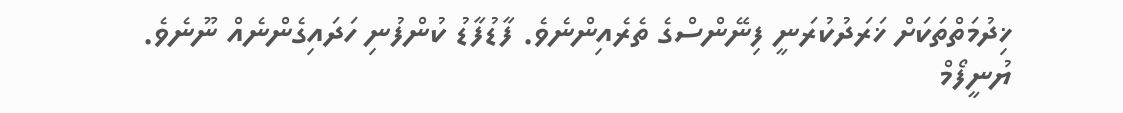ޚިދުމަތްތަކަށް ޚަރަދުކުރަނީ ފިނޭންސްގެ ތެރެއިންނެވެ. ފާޑުފާޑު ކުންފުނި ހަދައިގެންނެއް ނޫނެވެ.
ޔުނީފޯމް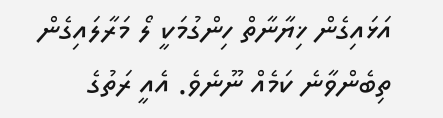އަޅައިގެން ޚިޔާނާތް ހިންގުމަކީ ލޯ މަރާލައިގެން ތިބެންވާނެ ކަމެއް ނޫނެވެ. އެއީ ރަތުގެ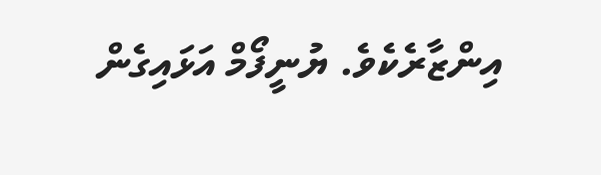އިންޒާރެކެވެ. ޔުނީފޯމް އަޅައިގެން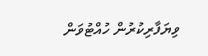ވިޔަފާރިކުރުން ހުއްޓުވަން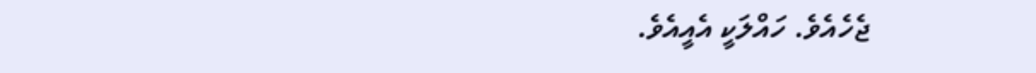ޖެހެއެވެ. ހައްލަކީ އެއީއެވެ.